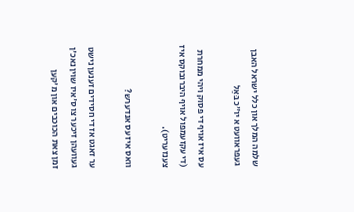שלמה המלך און כלל ישראל האבן געפראוועט א יו״כ בּאַל

עס איז אויף די פסוק ויהי ממחרת (די עקזעמפול אויף היברובוקס איז צענזעריט).

וואס איז עס אנדערש?

ער זאגט אז די חסידים זענען נישט געוועהן זיכער צו ס'איז שוין נאכ'ן זמן צאת הכוכבים און מ'קען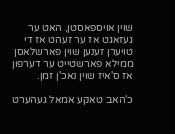שוין אויספאסטן, האט ער געזאגט אז ער זעהט אז די טויערן זענען שוין פארשלאסן ממילא פארשטייט ער דערפון אז ס'איז שוין נאכ'ן זמן.

כ'האב טאקע אמאל געהערט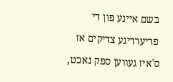בשם איינע פון די פריערדיגע צדיקים אז ס'איז געווען ספק נאכט,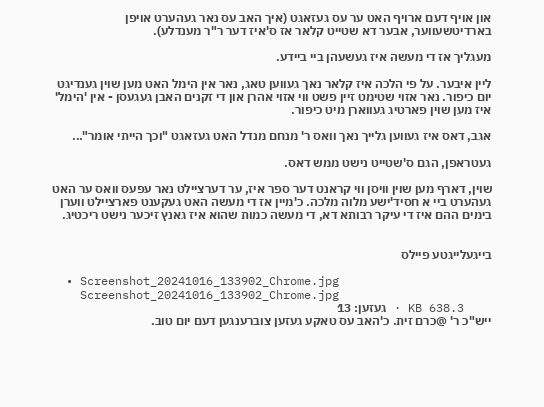און אויף דעם ארויף האט ער עס געזאגט (איך האב עס נאר געהערט אויפן בארדיטשעווער, אבער דא שטייט קלאר אז ס'איז דער ר"ר מענדלע).

מעגליך אז די מעשה איז געשעהן ביי ביידע.

ליין איבער. על פי הלכה איז קלאר נאך געווען טאג, נאר אין הימל האט מען שוין גענדיגט יום כיפור. נאר אזוי שטימט זיין פשט ווי אזוי אהרן און די זקנים האבן געגעסן - אין 'הימל' איז מען שוין פארטיג געווארן מיט כיפור.

אגב, דאס איז געווען גלייך נאך וואס ר' מנחם מנדל האט געזאגט "וכך הייתי אומר"...

געטראפן, הגם ס'שטייט נישט ממש דאס.

שוין, דארף מען שוין וויסן ווי קראנט דער ספר איז, ער דערציילט נאר עפעס וואס ער האט געהערט ביי א חסיד'ישע מלוה מלכה. כ'מיין אז די מעשה האט געקענט פארציילט ווערן בימים ההם איז די עיקר רבותא דא, די מעשה כמות שהוא איז גאנץ זיכער נישט ריכטיג.


בייגעלייגטע פיילס

  • Screenshot_20241016_133902_Chrome.jpg
    Screenshot_20241016_133902_Chrome.jpg
    638.3 KB · געזען: 13
ייש"כ ר' @כרם זית. כ'האב עס טאקע געזען צוברענגען דעם יום טוב.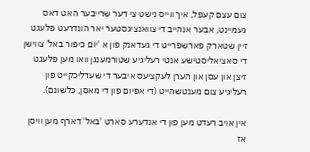צום עצם קעפל, איך ווייס נישט צי דער שרייבער האט דאס געמיינט, אבער אנהייב די צוואנציגסטער יאר הונדרעט פלעגט זיין שטארק פארשפרייט די געדאנק פון א 'יום כיפור באל' צווישן די סאציאליסטישע אנטי רעליגיע שטורמענגן וואו מען פלעגט זיצן און עסן און הערן לעקציעס איבער די שעדליכקייט פון רעליגיע צום מענטשהייט (די אפיום פון די מאסן, כלשונם).

אין אויב רעדט מען פון די אנדערע סארט 'באל' דארף מען וויסן אז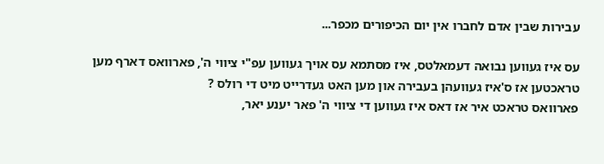עבירות שבין אדם לחברו אין יום הכיפורים מכפר...

עס איז געווען נבואה דעמאלטס, איז מסתמא עס אויך געווען עפ"י ציווי ה', פארוואס דארף מען טראכטען אז ס'איז געוועהן בעבירה און מען האט געדרייט מיט די רולס ?
פארוואס טראכט איר אז דאס איז געווען די ציווי ה' פאר יענע יאר,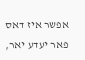אפשר איז דאס פאר יעדע יאר,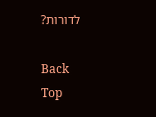לדורות?

Back
Top